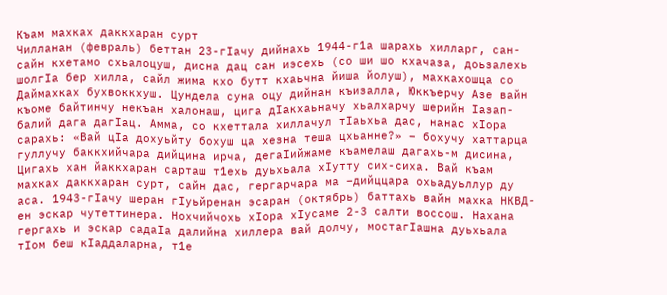Къам махках даккхаран сурт
Чилланан (февраль) беттан 23-гIачу дийнахь 1944-г1а шарахь хилларг, сан-сайн кхетамо схьалоцуш, дисна дац сан иэсехь (со ши шо кхачаза, доьзалехь шолгIа бер хилла, сайл жима кхо бутт кхаьчна йиша йолуш), махкахошца со Даймахках бухвоккхуш. Цундела суна оцу дийнан къизалла, Юккъерчу Азе вайн къоме байтинчу некъан халонаш, цига дIакхаьначу хьалхарчу шерийн Iазап-балий дага дагIац. Амма, со кхеттала хиллачул тIаьхьа дас, нанас хIора сарахь: «Вай цIа дохуьйту бохуш ца хезна теша цхьанне?» – бохучу хаттарца гуллучу баккхийчара дийцина ирча, дегаIийжаме къамелаш дагахь-м дисина, Цигахь хан йаккхаран сарташ т1ехь дуьхьала хIутту сих-сиха. Вай къам махках даккхаран сурт, сайн дас, гергарчара ма –дийццара охьадуьллур ду аса. 1943-гIачу шеран гIуьйренан эсаран (октябрь) баттахь вайн махка НКВД-ен эскар чутеттинера. Нохчийчохь хIора хIусаме 2-3 салти воссош. Нахана гергахь и эскар садаIа далийна хиллера вай долчу, мостагIашна дуьхьала тIом беш кIаддаларна, т1е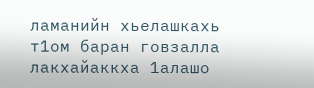ламанийн хьелашкахь т1ом баран говзалла лакхайаккха 1алашо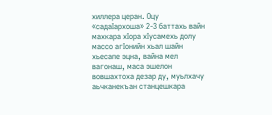хиллера церан. Оцу «садаIархоша» 2-3 баттахь вайн махкара хIора хIусамехь долу массо агIонийн хьал шайн хьесапе эцна, вайна мел вагонаш, маса эшелон вовшахтоха дезар ду, муьлхачу аьчканекъан станцешкара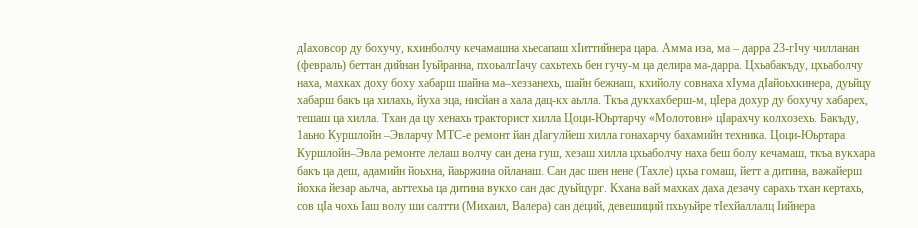дIаховсор ду бохучу, кхинболчу кечамашна хьесапаш хIиттийнера цара. Амма иза, ма – дарра 23-гIчу чилланан (февраль) беттан дийнан Iуьйранна, пхоьалгIачу сахьтехь бен гучу-м ца делира ма-дарра. Цхьабакъду, цхьаболчу наха, махках доху боху хабарш шайна ма–хеззанехь, шайн бежнаш, кхийолу совнаха хIума дIайоьхкинера, дуьйцу хабарш бакъ ца хилахь, йуха эца, нисйан а хала дац-кх аьлла. Ткъа дукхахберш-м, цIера дохур ду бохучу хабарех, тешаш ца хилла. Тхан да цу хенахь тракторист хилла Цоци-Юьртарчу «Молотовн» цIарахчу колхозехь. Бакъду, 1аьно Куршлойн –Эвларчу МТС-е ремонт йан дIагулйеш хилла гонахарчу бахамийн техника. Цоци-Юьртара Куршлойн–Эвла ремонте лелаш волчу сан дена гуш, хезаш хилла цхьаболчу наха беш болу кечамаш, ткъа вукхара бакъ ца деш, адамийн йоьхна, йаьржина ойланаш. Сан дас шен нене (Тахле) цхьа гомаш, йетт а дитина, важайерш йохка йезар аьлча, аьттехьа ца дитина вукхо сан дас дуьйцург. Кхана вай махках даха дезачу сарахь тхан кертахь, сов цIа чохь Iаш волу ши салтти (Михаил, Валера) сан деций, девешиций пхьуьйре тIехйаллалц Iийнера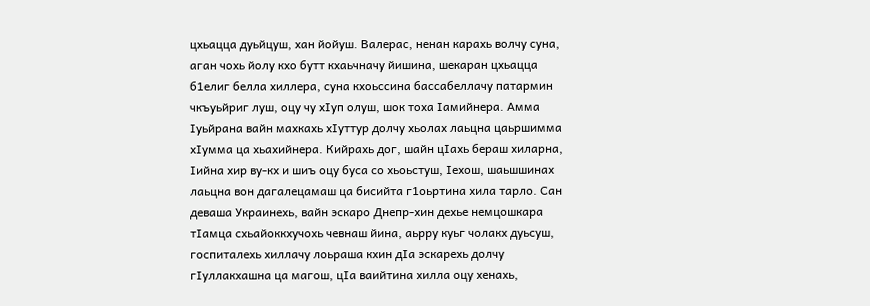цхьацца дуьйцуш, хан йойуш. Валерас, ненан карахь волчу суна, аган чохь йолу кхо бутт кхаьчначу йишина, шекаран цхьацца б1елиг белла хиллера, суна кхоьссина бассабеллачу патармин чкъуьйриг луш, оцу чу хIуп олуш, шок тоха Iамийнера. Амма Iуьйрана вайн махкахь хIуттур долчу хьолах лаьцна цаьршимма хIумма ца хьахийнера. Кийрахь дог, шайн цIахь бераш хиларна, Iийна хир ву-кх и шиъ оцу буса со хьоьстуш, Iехош, шаьшшинах лаьцна вон дагалецамаш ца бисийта г1оьртина хила тарло. Сан деваша Украинехь, вайн эскаро Днепр-хин дехье немцошкара тIамца схьайоккхучохь чевнаш йина, аьрру куьг чолакх дуьсуш, госпиталехь хиллачу лоьраша кхин дIа эскарехь долчу гIуллакхашна ца магош, цIа ваийтина хилла оцу хенахь,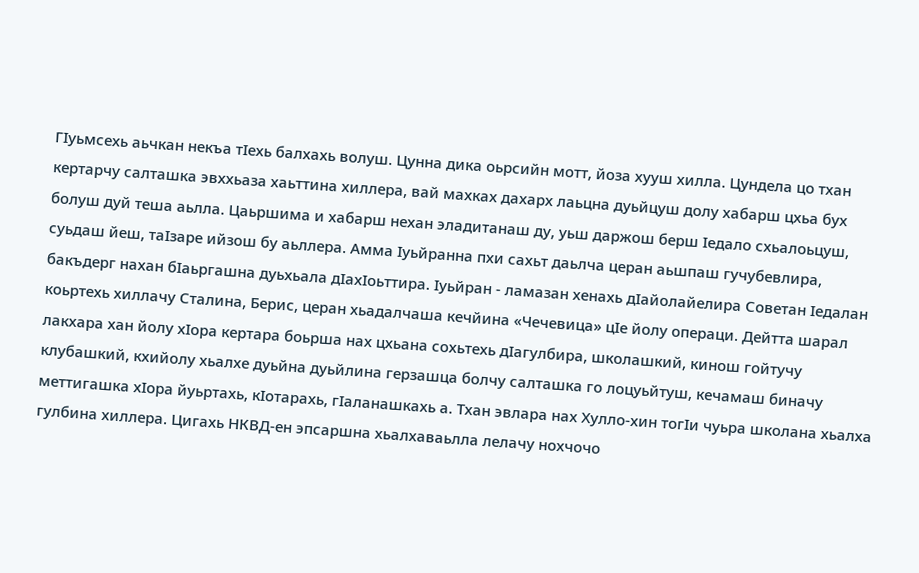ГIуьмсехь аьчкан некъа тIехь балхахь волуш. Цунна дика оьрсийн мотт, йоза хууш хилла. Цундела цо тхан кертарчу салташка эвххьаза хаьттина хиллера, вай махках дахарх лаьцна дуьйцуш долу хабарш цхьа бух болуш дуй теша аьлла. Цаьршима и хабарш нехан эладитанаш ду, уьш даржош берш Iедало схьалоьцуш, суьдаш йеш, таIзаре ийзош бу аьллера. Амма Iуьйранна пхи сахьт даьлча церан аьшпаш гучубевлира, бакъдерг нахан бIаьргашна дуьхьала дIахIоьттира. Iуьйран - ламазан хенахь дIайолайелира Советан Iедалан коьртехь хиллачу Сталина, Берис, церан хьадалчаша кечйина «Чечевица» цIе йолу операци. Дейтта шарал лакхара хан йолу хIора кертара боьрша нах цхьана сохьтехь дIагулбира, школашкий, кинош гойтучу клубашкий, кхийолу хьалхе дуьйна дуьйлина герзашца болчу салташка го лоцуьйтуш, кечамаш биначу меттигашка хIора йуьртахь, кIотарахь, гIаланашкахь а. Тхан эвлара нах Хулло-хин тогIи чуьра школана хьалха гулбина хиллера. Цигахь НКВД-ен эпсаршна хьалхаваьлла лелачу нохчочо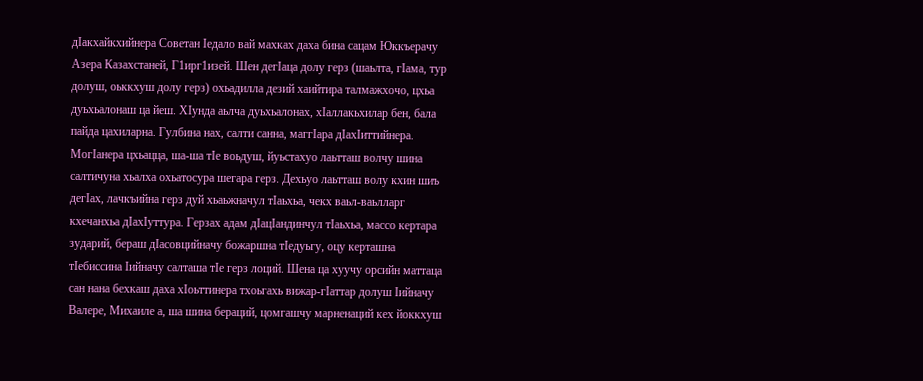дIакхайкхийнера Советан Iедало вай махках даха бина сацам Юккъерачу Азера Казахстаней, Г1ирг1изей. Шен дегIаца долу герз (шаьлта, гIама, тур долуш, оьккхуш долу герз) охьадилла дезий хаийтира талмажхочо, цхьа дуьхьалонаш ца йеш. ХIунда аьлча дуьхьалонах, хIаллакьхилар бен, бала пайда цахиларна. Гулбина нах, салти санна, маггIара дIахIиттийнера. МогIанера цхьацца, ша-ша тIе воьдуш, йуьстахуо лаьтташ волчу шина салтичуна хьалха охьатосура шегара герз. Дехьуо лаьтташ волу кхин шиъ дегIах, лачкъийна герз дуй хьаьжначул тIаьхьа, чекх ваьл-ваьлларг кхечанхьа дIахIуттура. Герзах адам дIацIандинчул тIаьхьа, массо кертара зударий, бераш дIасовцийначу божаршна тIедуьгу, оцу керташна тIебиссина Iийначу салташа тIе герз лоций. Шена ца хуучу орсийн маттаца сан нана бехкаш даха хIоьттинера тхоьгахь вижар-гIаттар долуш Iийначу Валере, Михаиле а, ша шина бераций, цомгашчу марненаций кех йоккхуш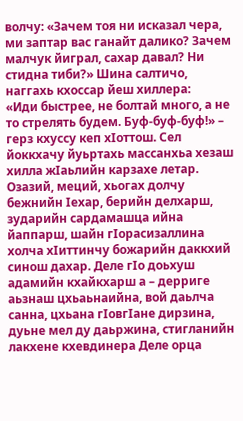волчу: «Зачем тоя ни исказал чера, ми заптар вас ганайт далико? Зачем малчук йиграл, сахар давал? Ни стидна тиби?» Шина салтичо, наггахь кхоссар йеш хиллера:
«Иди быстрее, не болтай много, а не то стрелять будем. Буф-буф-буф!» – герз кхуссу кеп хIоттош. Сел йоккхачу йуьртахь массанхьа хезаш хилла жIаьлийн карзахе летар. Озазий, меций, хьогах долчу бежнийн Iехар, берийн делхарш, зударийн сардамашца ийна йаппарш, шайн гIорасизаллина холча хIиттинчу божарийн даккхий синош дахар. Деле гIо доьхуш адамийн кхайкхарш а – дерриге аьзнаш цхьаьнаийна, вой даьлча санна, цхьана гIовгIане дирзина, дуьне мел ду даьржина, стигланийн лакхене кхевдинера Деле орца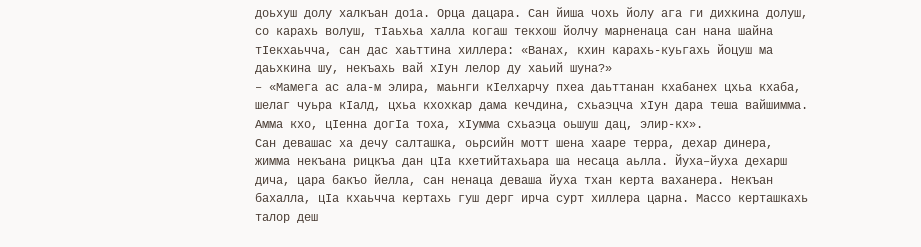доьхуш долу халкъан до1а. Орца дацара. Сан йиша чохь йолу ага ги дихкина долуш, со карахь волуш, тIаьхьа халла когаш текхош йолчу марненаца сан нана шайна тIекхаьчча, сан дас хаьттина хиллера: «Ванах, кхин карахь-куьгахь йоцуш ма даьхкина шу, некъахь вай хIун лелор ду хаьий шуна?»
– «Мамега ас ала-м элира, маьнги кIелхарчу пхеа даьттанан кхабанех цхьа кхаба, шелаг чуьра кIалд, цхьа кхохкар дама кечдина, схьаэцча хIун дара теша вайшимма. Амма кхо, цIенна догIа тоха, хIумма схьаэца оьшуш дац, элир-кх».
Сан девашас ха дечу салташка, оьрсийн мотт шена хааре терра, дехар динера, жимма некъана рицкъа дан цIа кхетийтахьара ша несаца аьлла. Йуха–йуха дехарш дича, цара бакъо йелла, сан ненаца деваша йуха тхан керта ваханера. Некъан бахалла, цIа кхаьчча кертахь гуш дерг ирча сурт хиллера царна. Массо керташкахь талор деш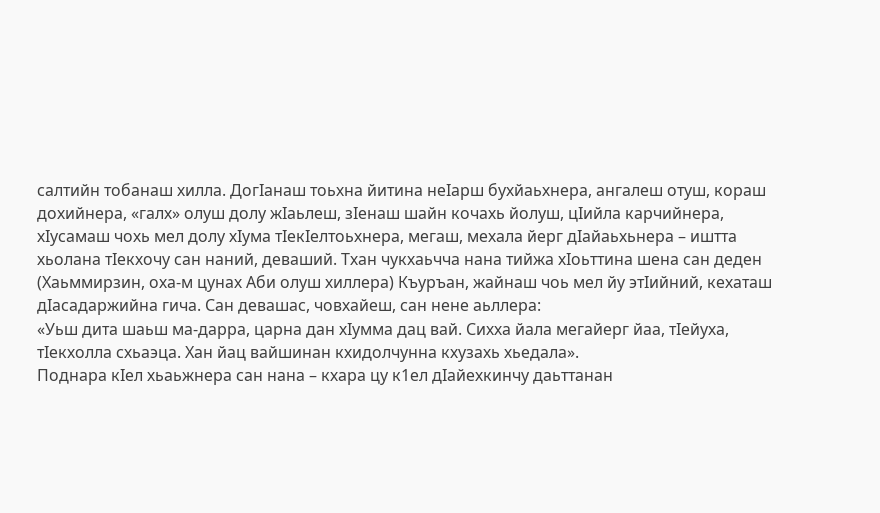салтийн тобанаш хилла. ДогIанаш тоьхна йитина неIарш бухйаьхнера, ангалеш отуш, кораш дохийнера, «галх» олуш долу жIаьлеш, зIенаш шайн кочахь йолуш, цIийла карчийнера, хIусамаш чохь мел долу хIума тIекIелтоьхнера, мегаш, мехала йерг дIайаьхьнера – иштта хьолана тIекхочу сан наний, деваший. Тхан чукхаьчча нана тийжа хIоьттина шена сан деден (Хаьммирзин, оха-м цунах Аби олуш хиллера) Къуръан, жайнаш чоь мел йу этIийний, кехаташ дIасадаржийна гича. Сан девашас, човхайеш, сан нене аьллера:
«Уьш дита шаьш ма-дарра, царна дан хIумма дац вай. Сихха йала мегайерг йаа, тIейуха, тIекхолла схьаэца. Хан йац вайшинан кхидолчунна кхузахь хьедала».
Поднара кIел хьаьжнера сан нана – кхара цу к1ел дIайехкинчу даьттанан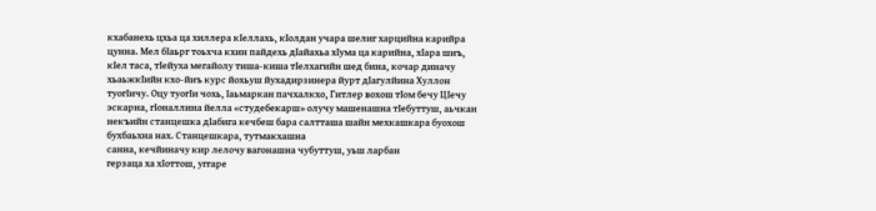кхабанехь цхьа ца хиллера кIеллахь, кIолдан учара шелиг харцийна карийра цунна. Мел бIаьрг тоьхча кхин пайдехь дIайахьа хIума ца карийна, хIара шиъ, кIел таса, тIейуха мегайолу тиша-киша тIелхагийн шед бина, кочар диначу хьаьжкIийн кхо-йиъ курс йохьуш йухадирзинера йурт дIагулйина Хуллон туогIичу. Оцу туогIи чохь, Iаьмаркан пачхалкхо, Гитлер вохош тIом бечу ЦIечу эскарна, гIоналлина йелла «студебекарш» олучу машенашна тIебуттуш, аьчкан некъийн станцешка дIабига кечбеш бара салтташа шайн мехкашкара буохош бухбаьхна нах. Станцешкара, тутмакхашна
санна, кечйиначу кир лелочу вагонашна чубуттуш, уьш ларбан
герзаца ха хIоттош, уггаре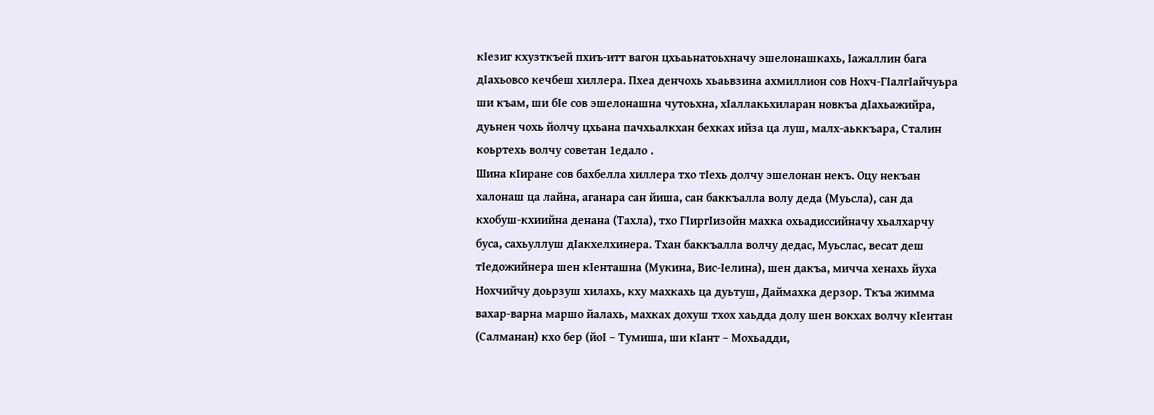кIезиг кхузткъей пхиъ-итт вагон цхьаьнатоьхначу эшелонашкахь, Iажаллин бага дIахьовсо кечбеш хиллера. Пхеа денчохь хьаьвзина ахмиллион сов Нохч-ГIалгIайчуьра ши къам, ши бIе сов эшелонашна чутоьхна, хIаллакьхиларан новкъа дIахьажийра, дуьнен чохь йолчу цхьана пачхьалкхан бехках ийза ца луш, малх-аьккъара, Сталин коьртехь волчу советан 1едало .
Шина кIиране сов бахбелла хиллера тхо тIехь долчу эшелонан некъ. Оцу некъан халонаш ца лайна, аганара сан йиша, сан баккъалла волу деда (Муьсла), сан да кхобуш-кхиийна денана (Тахла), тхо ГIиргIизойн махка охьадиссийначу хьалхарчу буса, сахьуллуш дIакхелхинера. Тхан баккъалла волчу дедас, Муьслас, весат деш тIедожийнера шен кIенташна (Мукина, Вис-Iелина), шен дакъа, мичча хенахь йуха Нохчийчу доьрзуш хилахь, кху махкахь ца дуьтуш, Даймахка дерзор. Ткъа жимма вахар-варна маршо йалахь, махках дохуш тхох хаьдда долу шен вокхах волчу кIентан (Салманан) кхо бер (йоI – Тумиша, ши кIант – Мохьадди,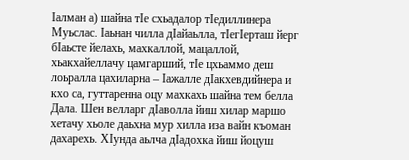Iалман а) шайна тIе схьадалор тIедиллинера Муьслас. Iаьнан чилла дIайаьлла, тIегIерташ йерг бIаьсте йелахь, махкаллой, мацаллой, хьакхайеллачу цамгарший, тIе цхьаммо деш лоьралла цахиларна – Iажалле дIакхевдийнера и кхо са, гуттаренна оцу махкахь шайна тем белла Дала. Шен велларг дIаволла йиш хилар маршо хетачу хьоле даьхна мур хилла иза вайн къоман дахарехь. ХIунда аьлча дIадохка йиш йоцуш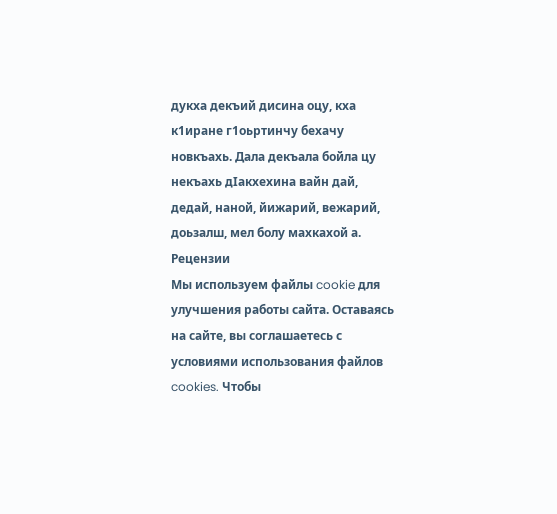дукха декъий дисина оцу, кха к1иране г1оьртинчу бехачу новкъахь. Дала декъала бойла цу некъахь дIакхехина вайн дай, дедай, наной, йижарий, вежарий, доьзалш, мел болу махкахой а.
Рецензии
Мы используем файлы cookie для улучшения работы сайта. Оставаясь на сайте, вы соглашаетесь с условиями использования файлов cookies. Чтобы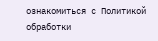ознакомиться с Политикой обработки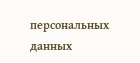персональных данных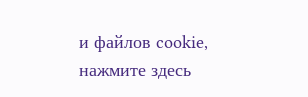и файлов cookie, нажмите здесь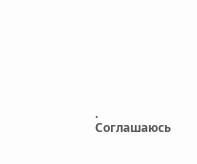.
Соглашаюсь